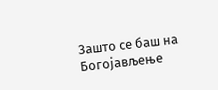Зашто се баш на Богојављење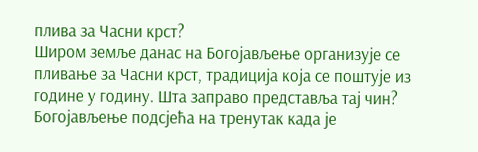плива за Часни крст?
Широм земље данас на Богојављење организује се пливање за Часни крст, традиција која се поштује из године у годину. Шта заправо представља тај чин?
Богојављење подсјећа на тренутак када је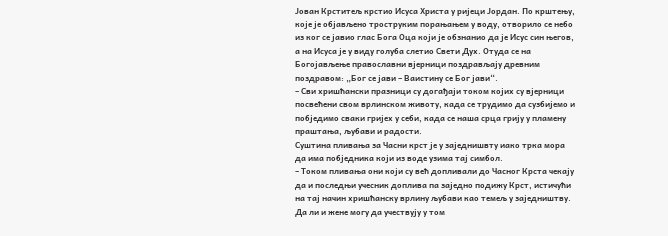Јован Крститељ крстио Исуса Христа у ријеци Јордан. По крштењу, које је објављено троструким порањањем у воду, отворило се небо из ког се јавио глас Бога Оца који је обзнанио да је Исус син његов, а на Исуса је у виду голуба слетио Свети Дух. Отуда се на Богојављење православни вјерници поздрављају древним поздравом: „Бог се јави – Ваистину се Бог јави“.
– Сви хришћански празници су догађаји током којих су вјерници посвећени свом врлинском животу, када се трудимо да сузбијемо и побједимо сваки гријех у себи, када се наша срца грију у пламену праштања, љубави и радости.
Суштина пливања за Часни крст је у заједнишвту иако трка мора да има побједника који из воде узима тај симбол.
– Током пливања они који су већ допливали до Часног Крста чекају да и последњи учесник доплива па заједно подижу Крст, истичући на тај начин хришћанску врлину љубави као темељ у заједништву.
Да ли и жене могу да учествују у том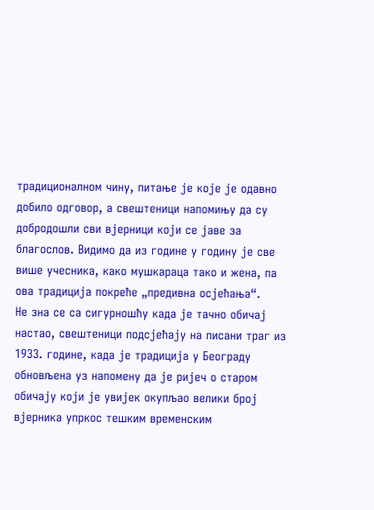традиционалном чину, питање је које је одавно добило одговор, а свештеници напомињу да су добродошли сви вјерници који се јаве за благослов. Видимо да из године у годину је све више учесника, како мушкараца тако и жена, па ова традиција покреће „предивна осјећања“.
Не зна се са сигурношћу када је тачно обичај настао, свештеници подсјећају на писани траг из 1933. године, када је традиција у Београду обновљена уз напомену да је ријеч о старом обичају који је увијек окупљао велики број вјерника упркос тешким временским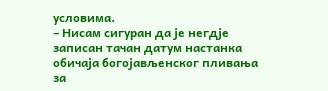условима.
– Нисам сигуран да је негдје записан тачан датум настанка обичаја богојављенског пливања за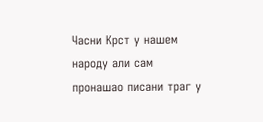Часни Крст у нашем народу али сам пронашао писани траг у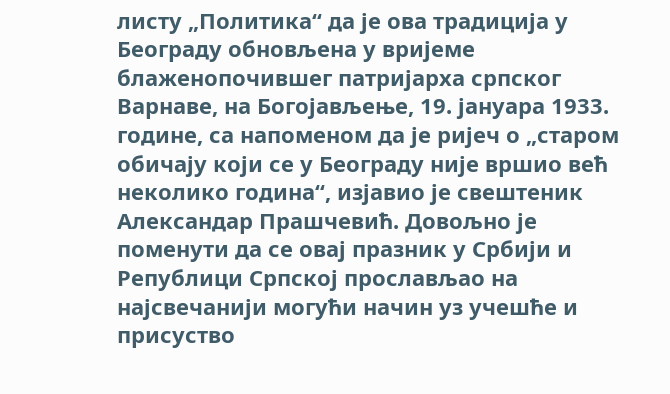листу „Политика“ да је ова традиција у Београду обновљена у вријеме блаженопочившег патријарха српског Варнаве, на Богојављење, 19. јануара 1933. године, са напоменом да је ријеч о „старом обичају који се у Београду није вршио већ неколико година“, изјавио је свештеник Александар Прашчевић. Довољно је поменути да се овај празник у Србији и Републици Српској прослављао на најсвечанији могући начин уз учешће и присуство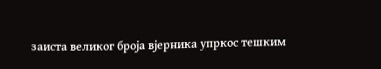заиста великог броја вјерника упркос тешким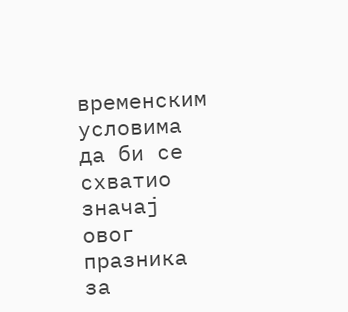временским условима да би се схватио значај овог празника за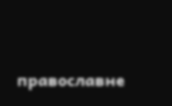православне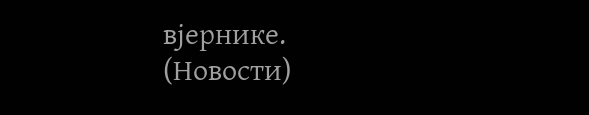вјернике.
(Новости)